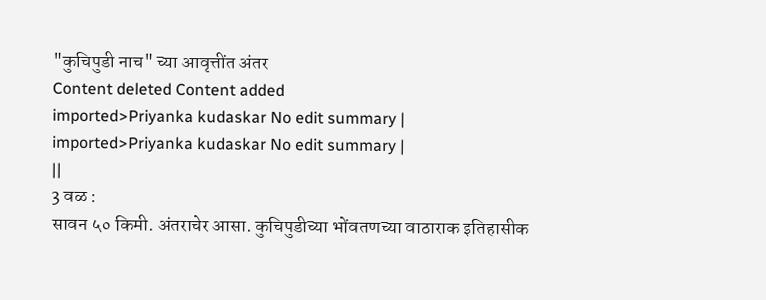"कुचिपुडी नाच" च्या आवृत्तींत अंतर
Content deleted Content added
imported>Priyanka kudaskar No edit summary |
imported>Priyanka kudaskar No edit summary |
||
3 वळ :
सावन ५० किमी. अंतराचेर आसा. कुचिपुडीच्या भोंवतणच्या वाठाराक इतिहासीक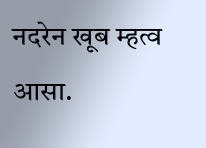नदरेन खूब म्हत्व आसा.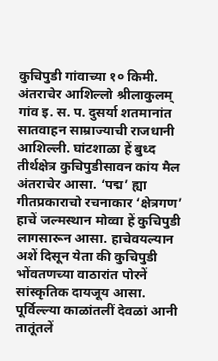कुचिपुडी गांवाच्या १० किमी. अंतराचेर आशिल्लो श्रीलाकुलम् गांव इ. स. प. दुसर्या शतमानांत सातवाहन साम्राज्याची राजधानी आशिल्ली. घांटशाळा हें बुध्द तीर्थक्षेत्र कुचिपुडीसावन कांय मैल अंतराचेर आसा. ‘पद्म’ ह्या गीतप्रकाराचो रचनाकार ‘क्षेत्रगण’ हाचें जल्मस्थान मोव्वा हें कुचिपुडी लागसारून आसा. हाचेवयल्यान अशें दिसून येता की कुचिपुडी भोंवतणच्या वाठारांत पोरनें सांस्कृतिक दायजूय आसा. पूर्विल्ल्या काळांतलीं देवळां आनी तातूंतलें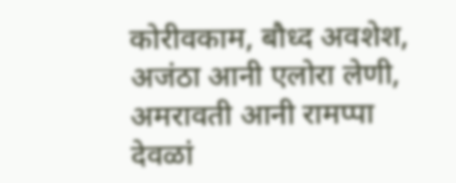कोरीवकाम, बौध्द अवशेश, अजंठा आनी एलोरा लेणी, अमरावती आनी रामप्पा देवळां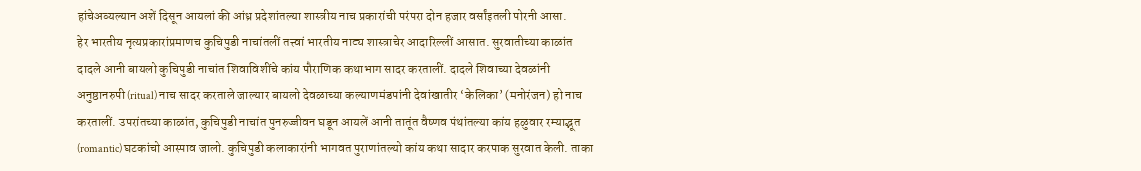हांचेअव्यल्यान अशें दिसून आयलां की आंध्र प्रदेशांतल्या शास्त्रीय नाच प्रकारांची परंपरा दोन हजार वर्सांइतली पोरनी आसा.
हेर भारतीय नृत्यप्रकारांप्रमाणच कुचिपुडी नाचांतलीं तत्त्वां भारतीय नाट्य शास्त्राचेर आदारिल्लीं आसात. सुरवातीच्या काळांत दादले आनी बायलो कुचिपुडी नाचांत शिवाविशींचे कांय पौराणिक कथाभाग सादर करतालीं. दादले शिवाच्या देवळांनी अनुष्ठानरुपी (ritual) नाच सादर करताले जाल्यार बायलो देवळाच्या कल्याणमंडपांनी देवांखातीर ‘केलिका’ (मनोरंजन) हो नाच करतालीं. उपरांतच्या काळांत, कुचिपुडी नाचांत पुनरुज्जीवन घडून आयलें आनी तातूंत वैष्णव पंथांतल्या कांय हळुवार रम्याद्भूत (romantic) घटकांचो आस्पाव जालो. कुचिपुडी कलाकारांनी भागवत पुराणांतल्यो कांय कथा सादार करपाक सुरवात केली. ताका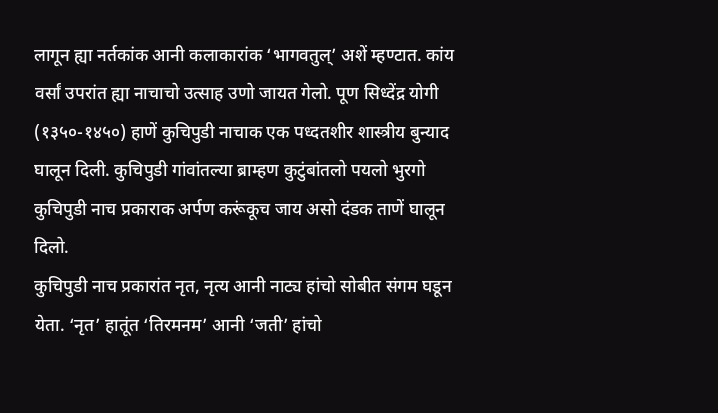लागून ह्या नर्तकांक आनी कलाकारांक ‘भागवतुल्’ अशें म्हण्टात. कांय वर्सां उपरांत ह्या नाचाचो उत्साह उणो जायत गेलो. पूण सिध्देंद्र योगी (१३५०-१४५०) हाणें कुचिपुडी नाचाक एक पध्दतशीर शास्त्रीय बुन्याद घालून दिली. कुचिपुडी गांवांतल्या ब्राम्हण कुटुंबांतलो पयलो भुरगो कुचिपुडी नाच प्रकाराक अर्पण करूंकूच जाय असो दंडक ताणें घालून दिलो.
कुचिपुडी नाच प्रकारांत नृत, नृत्य आनी नाट्य हांचो सोबीत संगम घडून येता. ‘नृत’ हातूंत ‘तिरमनम’ आनी ‘जती’ हांचो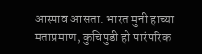आस्पाव आसता. भारत मुनी हाच्या मताप्रमाण, कुचिपुडी हो पारंपरिक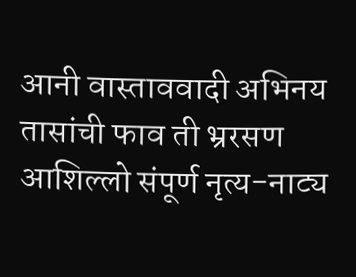आनी वास्ताववादी अभिनय तासांची फाव ती भ्ररसण आशिल्लो संपूर्ण नृत्य-नाट्य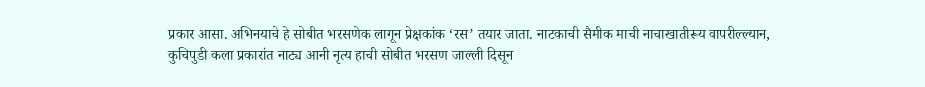प्रकार आसा. अभिनयाचे हे सोबीत भरसणेक लागून प्रेक्षकांक ‘रस’ तयार जाता. नाटकाची सैमीक माची नाचाखातीरूय वापरील्ल्यान, कुचिपुडी कला प्रकारांत नाट्य आनी नृत्य हाची सोबीत भरसण जाल्ली दिसून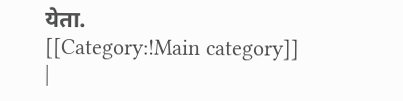येता.
[[Category:!Main category]]
|